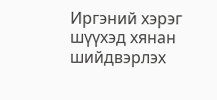Иргэний хэрэг шүүхэд хянан шийдвэрлэх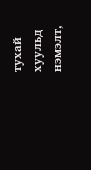тухай хуульд нэмэлт,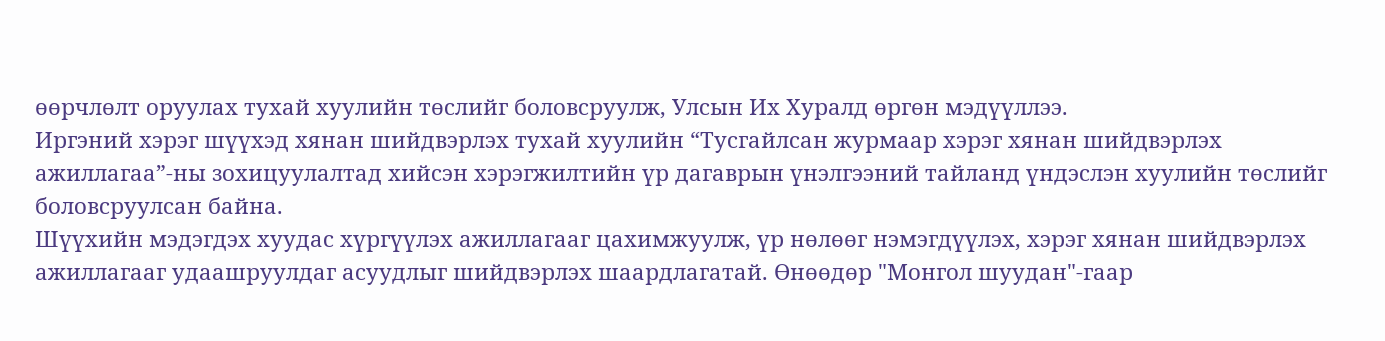өөрчлөлт оруулах тухай хуулийн төслийг боловсруулж, Улсын Их Хуралд өргөн мэдүүллээ.
Иргэний хэрэг шүүхэд хянан шийдвэрлэх тухай хуулийн “Тусгайлсан журмаар хэрэг хянан шийдвэрлэх ажиллагаа”-ны зохицуулалтад хийсэн хэрэгжилтийн үр дагаврын үнэлгээний тайланд үндэслэн хуулийн төслийг боловсруулсан байна.
Шүүхийн мэдэгдэх хуудас хүргүүлэх ажиллагааг цахимжуулж, үр нөлөөг нэмэгдүүлэх, хэрэг хянан шийдвэрлэх ажиллагааг удаашруулдаг асуудлыг шийдвэрлэх шаардлагатай. Өнөөдөр "Монгол шуудан"-гаар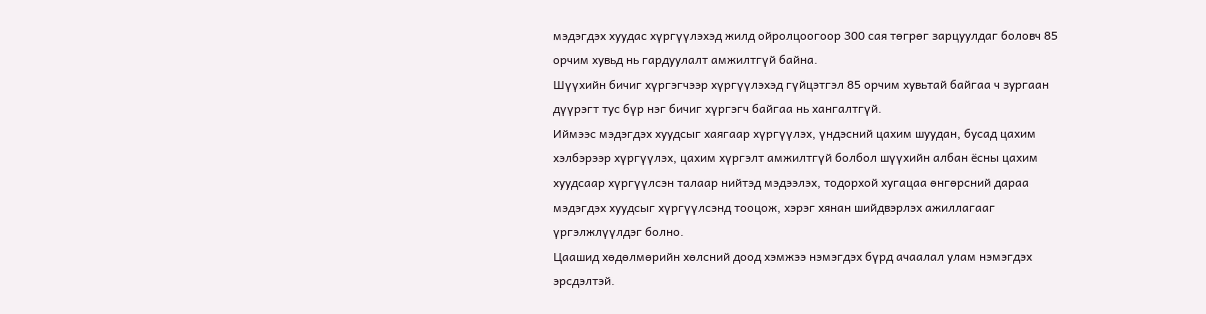мэдэгдэх хуудас хүргүүлэхэд жилд ойролцоогоор 300 сая төгрөг зарцуулдаг боловч 85 орчим хувьд нь гардуулалт амжилтгүй байна.
Шүүхийн бичиг хүргэгчээр хүргүүлэхэд гүйцэтгэл 85 орчим хувьтай байгаа ч зургаан дүүрэгт тус бүр нэг бичиг хүргэгч байгаа нь хангалтгүй.
Иймээс мэдэгдэх хуудсыг хаягаар хүргүүлэх, үндэсний цахим шуудан, бусад цахим хэлбэрээр хүргүүлэх, цахим хүргэлт амжилтгүй болбол шүүхийн албан ёсны цахим хуудсаар хүргүүлсэн талаар нийтэд мэдээлэх, тодорхой хугацаа өнгөрсний дараа мэдэгдэх хуудсыг хүргүүлсэнд тооцож, хэрэг хянан шийдвэрлэх ажиллагааг үргэлжлүүлдэг болно.
Цаашид хөдөлмөрийн хөлсний доод хэмжээ нэмэгдэх бүрд ачаалал улам нэмэгдэх эрсдэлтэй.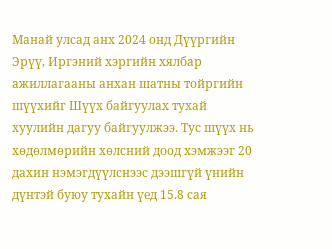Манай улсад анх 2024 онд Дүүргийн Эрүү, Иргэний хэргийн хялбар ажиллагааны анхан шатны тойргийн шүүхийг Шүүх байгуулах тухай хуулийн дагуу байгуулжээ. Тус шүүх нь хөдөлмөрийн хөлсний доод хэмжээг 20 дахин нэмэгдүүлснээс дээшгүй үнийн дүнтэй буюу тухайн үед 15.8 сая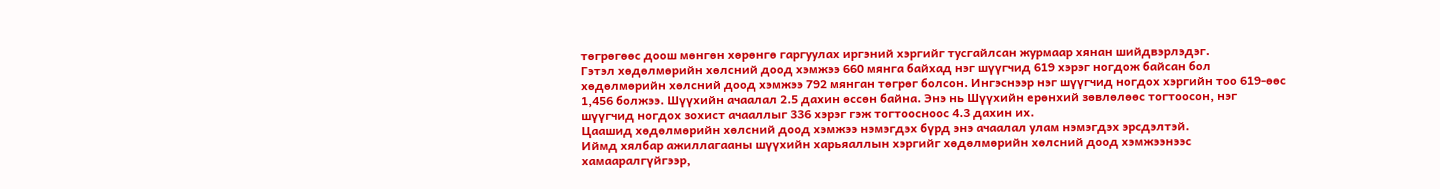төгрөгөөс доош мөнгөн хөрөнгө гаргуулах иргэний хэргийг тусгайлсан журмаар хянан шийдвэрлэдэг.
Гэтэл хөдөлмөрийн хөлсний доод хэмжээ 660 мянга байхад нэг шүүгчид 619 хэрэг ногдож байсан бол хөдөлмөрийн хөлсний доод хэмжээ 792 мянган төгрөг болсон. Ингэснээр нэг шүүгчид ногдох хэргийн тоо 619-өөс 1,456 болжээ. Шүүхийн ачаалал 2.5 дахин өссөн байна. Энэ нь Шүүхийн ерөнхий зөвлөлөөс тогтоосон, нэг шүүгчид ногдох зохист ачааллыг 336 хэрэг гэж тогтоосноос 4.3 дахин их.
Цаашид хөдөлмөрийн хөлсний доод хэмжээ нэмэгдэх бүрд энэ ачаалал улам нэмэгдэх эрсдэлтэй.
Иймд хялбар ажиллагааны шүүхийн харьяаллын хэргийг хөдөлмөрийн хөлсний доод хэмжээнээс хамааралгүйгээр,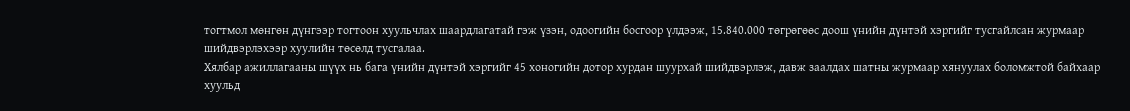тогтмол мөнгөн дүнгээр тогтоон хуульчлах шаардлагатай гэж үзэн, одоогийн босгоор үлдээж, 15.840.000 төгрөгөөс доош үнийн дүнтэй хэргийг тусгайлсан журмаар шийдвэрлэхээр хуулийн төсөлд тусгалаа.
Хялбар ажиллагааны шүүх нь бага үнийн дүнтэй хэргийг 45 хоногийн дотор хурдан шуурхай шийдвэрлэж, давж заалдах шатны журмаар хянуулах боломжтой байхаар хуульд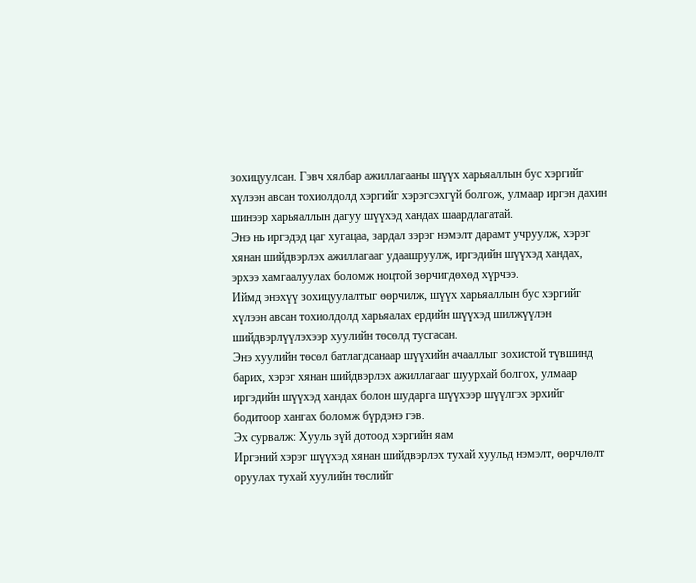зохицуулсан. Гэвч хялбар ажиллагааны шүүх харьяаллын бус хэргийг хүлээн авсан тохиолдолд хэргийг хэрэгсэхгүй болгож, улмаар иргэн дахин шинээр харьяаллын дагуу шүүхэд хандах шаардлагатай.
Энэ нь иргэдэд цаг хугацаа, зардал зэрэг нэмэлт дарамт учруулж, хэрэг хянан шийдвэрлэх ажиллагааг удаашруулж, иргэдийн шүүхэд хандах, эрхээ хамгаалуулах боломж ноцтой зөрчигдөхөд хүрчээ.
Иймд энэхүү зохицуулалтыг өөрчилж, шүүх харьяаллын бус хэргийг хүлээн авсан тохиолдолд харьяалах ердийн шүүхэд шилжүүлэн шийдвэрлүүлэхээр хуулийн төсөлд тусгасан.
Энэ хуулийн төсөл батлагдсанаар шүүхийн ачааллыг зохистой түвшинд барих, хэрэг хянан шийдвэрлэх ажиллагааг шуурхай болгох, улмаар иргэдийн шүүхэд хандах болон шударга шүүхээр шүүлгэх эрхийг бодитоор хангах боломж бүрдэнэ гэв.
Эх сурвалж: Хууль зүй дотоод хэргийн яам
Иргэний хэрэг шүүхэд хянан шийдвэрлэх тухай хуульд нэмэлт, өөрчлөлт оруулах тухай хуулийн төслийг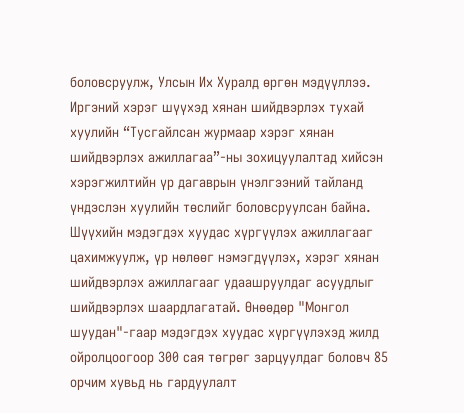боловсруулж, Улсын Их Хуралд өргөн мэдүүллээ.
Иргэний хэрэг шүүхэд хянан шийдвэрлэх тухай хуулийн “Тусгайлсан журмаар хэрэг хянан шийдвэрлэх ажиллагаа”-ны зохицуулалтад хийсэн хэрэгжилтийн үр дагаврын үнэлгээний тайланд үндэслэн хуулийн төслийг боловсруулсан байна.
Шүүхийн мэдэгдэх хуудас хүргүүлэх ажиллагааг цахимжуулж, үр нөлөөг нэмэгдүүлэх, хэрэг хянан шийдвэрлэх ажиллагааг удаашруулдаг асуудлыг шийдвэрлэх шаардлагатай. Өнөөдөр "Монгол шуудан"-гаар мэдэгдэх хуудас хүргүүлэхэд жилд ойролцоогоор 300 сая төгрөг зарцуулдаг боловч 85 орчим хувьд нь гардуулалт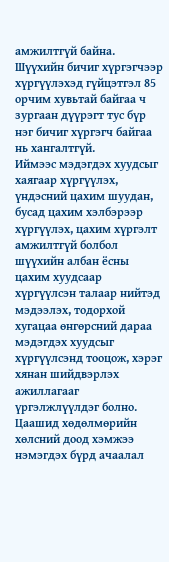амжилтгүй байна.
Шүүхийн бичиг хүргэгчээр хүргүүлэхэд гүйцэтгэл 85 орчим хувьтай байгаа ч зургаан дүүрэгт тус бүр нэг бичиг хүргэгч байгаа нь хангалтгүй.
Иймээс мэдэгдэх хуудсыг хаягаар хүргүүлэх, үндэсний цахим шуудан, бусад цахим хэлбэрээр хүргүүлэх, цахим хүргэлт амжилтгүй болбол шүүхийн албан ёсны цахим хуудсаар хүргүүлсэн талаар нийтэд мэдээлэх, тодорхой хугацаа өнгөрсний дараа мэдэгдэх хуудсыг хүргүүлсэнд тооцож, хэрэг хянан шийдвэрлэх ажиллагааг үргэлжлүүлдэг болно.
Цаашид хөдөлмөрийн хөлсний доод хэмжээ нэмэгдэх бүрд ачаалал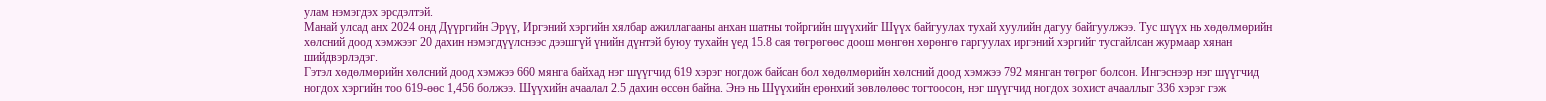улам нэмэгдэх эрсдэлтэй.
Манай улсад анх 2024 онд Дүүргийн Эрүү, Иргэний хэргийн хялбар ажиллагааны анхан шатны тойргийн шүүхийг Шүүх байгуулах тухай хуулийн дагуу байгуулжээ. Тус шүүх нь хөдөлмөрийн хөлсний доод хэмжээг 20 дахин нэмэгдүүлснээс дээшгүй үнийн дүнтэй буюу тухайн үед 15.8 сая төгрөгөөс доош мөнгөн хөрөнгө гаргуулах иргэний хэргийг тусгайлсан журмаар хянан шийдвэрлэдэг.
Гэтэл хөдөлмөрийн хөлсний доод хэмжээ 660 мянга байхад нэг шүүгчид 619 хэрэг ногдож байсан бол хөдөлмөрийн хөлсний доод хэмжээ 792 мянган төгрөг болсон. Ингэснээр нэг шүүгчид ногдох хэргийн тоо 619-өөс 1,456 болжээ. Шүүхийн ачаалал 2.5 дахин өссөн байна. Энэ нь Шүүхийн ерөнхий зөвлөлөөс тогтоосон, нэг шүүгчид ногдох зохист ачааллыг 336 хэрэг гэж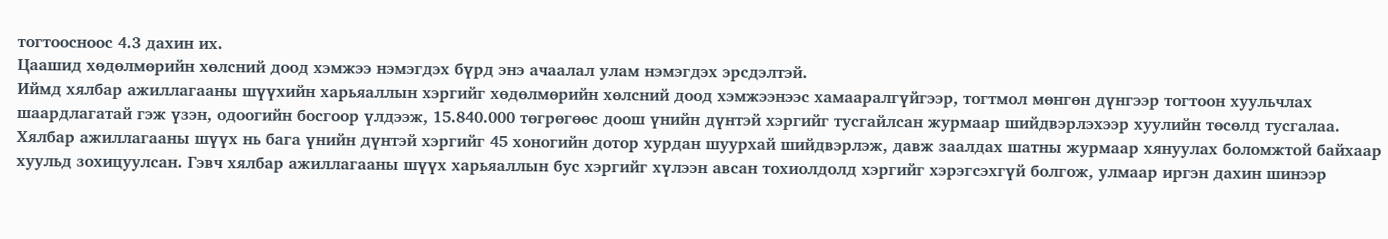тогтоосноос 4.3 дахин их.
Цаашид хөдөлмөрийн хөлсний доод хэмжээ нэмэгдэх бүрд энэ ачаалал улам нэмэгдэх эрсдэлтэй.
Иймд хялбар ажиллагааны шүүхийн харьяаллын хэргийг хөдөлмөрийн хөлсний доод хэмжээнээс хамааралгүйгээр, тогтмол мөнгөн дүнгээр тогтоон хуульчлах шаардлагатай гэж үзэн, одоогийн босгоор үлдээж, 15.840.000 төгрөгөөс доош үнийн дүнтэй хэргийг тусгайлсан журмаар шийдвэрлэхээр хуулийн төсөлд тусгалаа.
Хялбар ажиллагааны шүүх нь бага үнийн дүнтэй хэргийг 45 хоногийн дотор хурдан шуурхай шийдвэрлэж, давж заалдах шатны журмаар хянуулах боломжтой байхаар хуульд зохицуулсан. Гэвч хялбар ажиллагааны шүүх харьяаллын бус хэргийг хүлээн авсан тохиолдолд хэргийг хэрэгсэхгүй болгож, улмаар иргэн дахин шинээр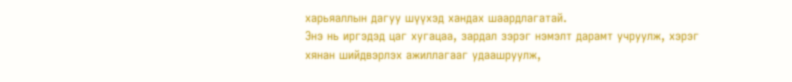харьяаллын дагуу шүүхэд хандах шаардлагатай.
Энэ нь иргэдэд цаг хугацаа, зардал зэрэг нэмэлт дарамт учруулж, хэрэг хянан шийдвэрлэх ажиллагааг удаашруулж,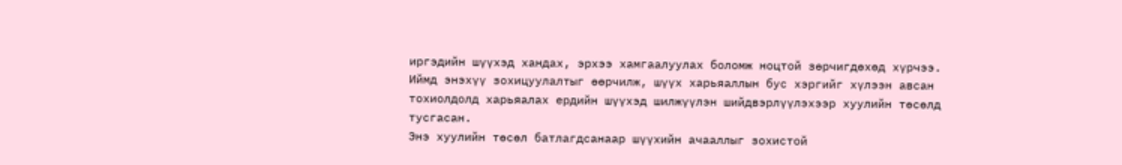иргэдийн шүүхэд хандах, эрхээ хамгаалуулах боломж ноцтой зөрчигдөхөд хүрчээ.
Иймд энэхүү зохицуулалтыг өөрчилж, шүүх харьяаллын бус хэргийг хүлээн авсан тохиолдолд харьяалах ердийн шүүхэд шилжүүлэн шийдвэрлүүлэхээр хуулийн төсөлд тусгасан.
Энэ хуулийн төсөл батлагдсанаар шүүхийн ачааллыг зохистой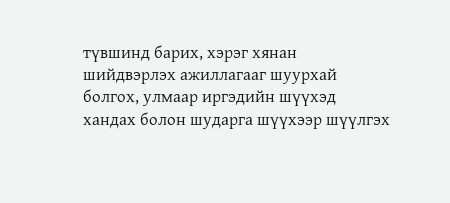түвшинд барих, хэрэг хянан шийдвэрлэх ажиллагааг шуурхай болгох, улмаар иргэдийн шүүхэд хандах болон шударга шүүхээр шүүлгэх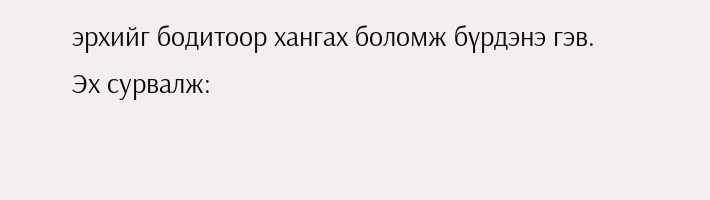эрхийг бодитоор хангах боломж бүрдэнэ гэв.
Эх сурвалж: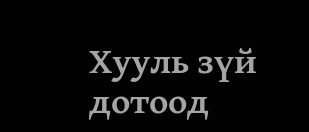Хууль зүй дотоод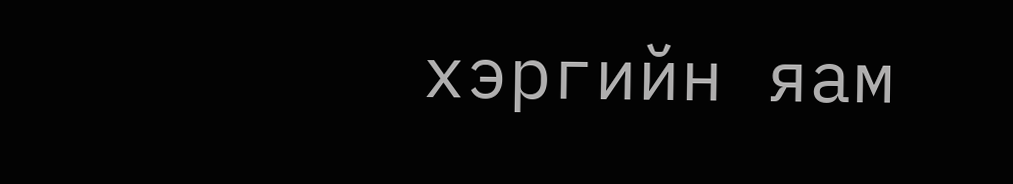хэргийн яам